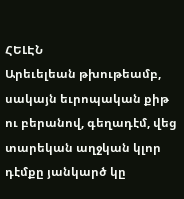ՀԵԼԷՆ
Արեւելեան թխութեամբ, սակայն եւրոպական քիթ ու բերանով, գեղադէմ, վեց տարեկան աղջկան կլոր դէմքը յանկարծ կը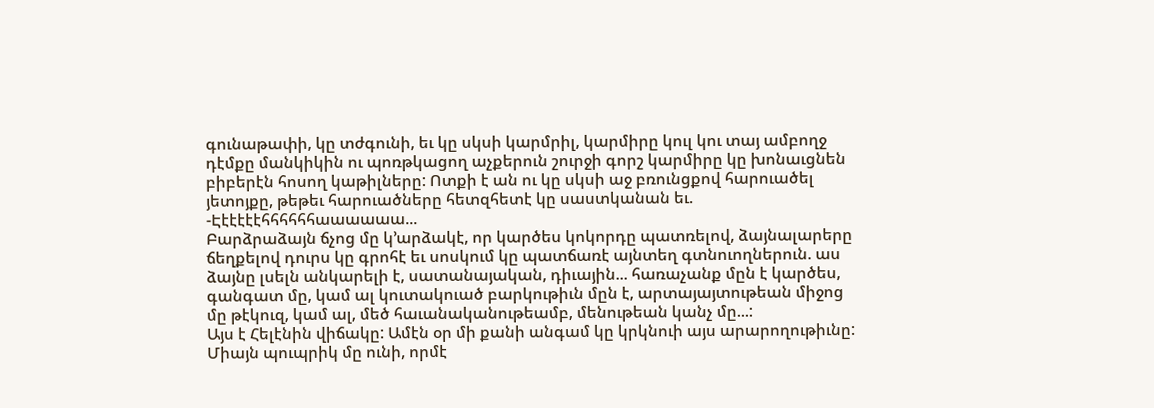գունաթափի, կը տժգունի, եւ կը սկսի կարմրիլ, կարմիրը կուլ կու տայ ամբողջ դէմքը մանկիկին ու պոռթկացող աչքերուն շուրջի գորշ կարմիրը կը խոնաւցնեն բիբերէն հոսող կաթիլները: Ոտքի է ան ու կը սկսի աջ բռունցքով հարուածել յետոյքը, թեթեւ հարուածները հետզհետէ կը սաստկանան եւ.
-Էէէէէէհհհհհհաաաաաա...
Բարձրաձայն ճչոց մը կ՚արձակէ, որ կարծես կոկորդը պատռելով, ձայնալարերը ճեղքելով դուրս կը գրոհէ եւ սոսկում կը պատճառէ այնտեղ գտնուողներուն. աս ձայնը լսելն անկարելի է, սատանայական, դիւային... հառաչանք մըն է կարծես, գանգատ մը, կամ ալ կուտակուած բարկութիւն մըն է, արտայայտութեան միջոց մը թէկուզ, կամ ալ, մեծ հաւանականութեամբ, մենութեան կանչ մը...:
Այս է Հելէնին վիճակը: Ամէն օր մի քանի անգամ կը կրկնուի այս արարողութիւնը: Միայն պուպրիկ մը ունի, որմէ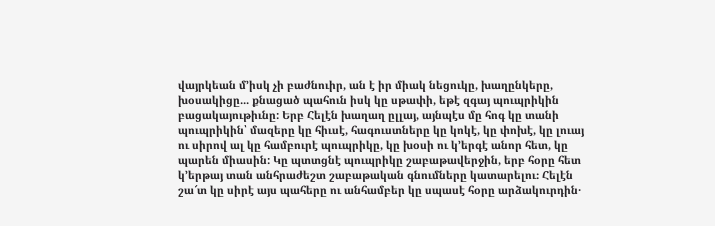վայրկեան մ՚իսկ չի բաժնուիր, ան է իր միակ նեցուկը, խաղընկերը, խօսակիցը... քնացած պահուն իսկ կը սթափի, եթէ զգայ պուպրիկին բացակայութիւնը: Երբ Հելէն խաղաղ ըլլայ, այնպէս մը հոգ կը տանի պուպրիկին՝ մազերը կը հիւսէ, հագուստները կը կոկէ, կը փոխէ, կը լուայ ու սիրով ալ կը համբուրէ պուպրիկը, կը խօսի ու կ՚երգէ անոր հետ, կը պարեն միասին: Կը պտտցնէ պուպրիկը շաբաթավերջին, երբ հօրը հետ կ՚երթայ տան անհրաժեշտ շաբաթական գնումները կատարելու։ Հելէն շա՜տ կը սիրէ այս պահերը ու անհամբեր կը սպասէ հօրը արձակուրդին․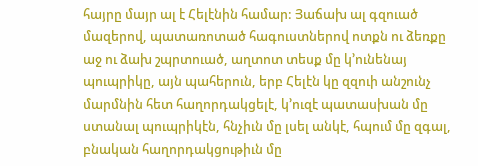հայրը մայր ալ է Հելէնին համար: Յաճախ ալ գզուած մազերով, պատառոտած հագուստներով ոտքն ու ձեռքը աջ ու ձախ շպրտուած, աղտոտ տեսք մը կ՚ունենայ պուպրիկը, այն պահերուն, երբ Հելէն կը զզուի անշունչ մարմնին հետ հաղորդակցելէ, կ՚ուզէ պատասխան մը ստանալ պուպրիկէն, հնչիւն մը լսել անկէ, հպում մը զգալ, բնական հաղորդակցութիւն մը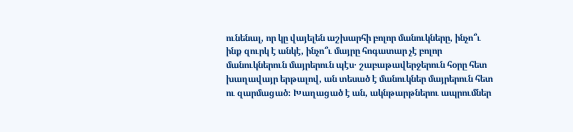ունենալ, որ կը վայելեն աշխարհի բոլոր մանուկները, ինչո՞ւ ինք զուրկ է անկէ, ինչո՞ւ մայրը հոգատար չէ բոլոր մանուկներուն մայրերուն պէս․ շաբաթավերջերուն հօրը հետ խաղավայր երթալով, ան տեսած է մանուկներ մայրերուն հետ ու զարմացած։ Խաղացած է ան, ակնթարթներու ապրումներ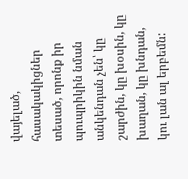վայելած, հասակակիցներ տեսած, որոնք իր պուպրիկին նման անկենդան չեն՝ կը շարժին, կը խօսին, կը խաղան, կը խնդան, կու լան ալ երբեմն: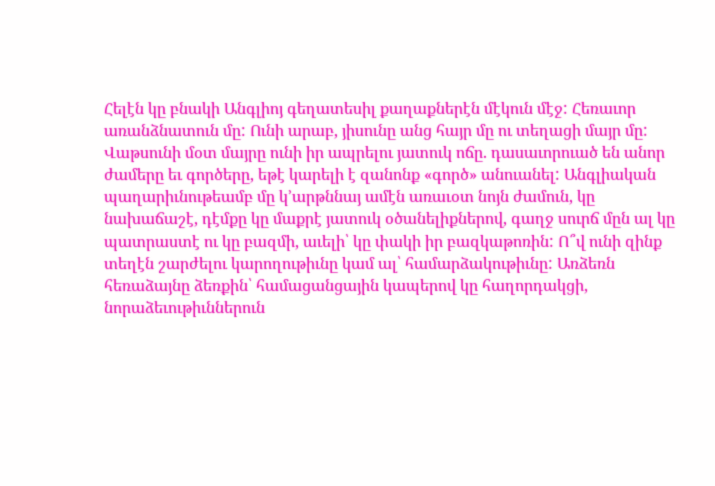Հելէն կը բնակի Անգլիոյ գեղատեսիլ քաղաքներէն մէկուն մէջ: Հեռաւոր առանձնատուն մը: Ունի արաբ, յիսունը անց հայր մը ու տեղացի մայր մը: Վաթսունի մօտ մայրը ունի իր ապրելու յատուկ ոճը. դասաւորուած են անոր ժամերը եւ գործերը, եթէ կարելի է զանոնք «գործ» անուանել: Անգլիական պաղարիւնութեամբ մը կ՚արթննայ ամէն առաւօտ նոյն ժամուն, կը նախաճաշէ, դէմքը կը մաքրէ յատուկ օծանելիքներով, գաղջ սուրճ մըն ալ կը պատրաստէ ու կը բազմի, աւելի՝ կը փակի իր բազկաթոռին: Ո՞վ ունի զինք տեղէն շարժելու կարողութիւնը կամ ալ՝ համարձակութիւնը: Առձեռն հեռաձայնը ձեռքին՝ համացանցային կապերով կը հաղորդակցի, նորաձեւութիւններուն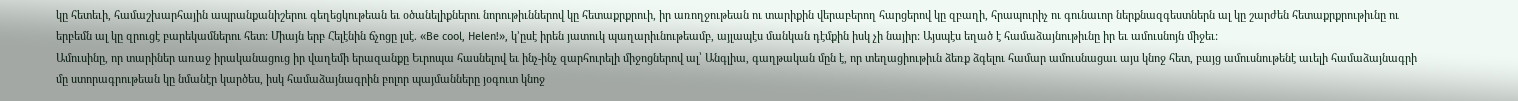կը հետեւի, համաշխարհային ապրանքանիշերու գեղեցկութեան եւ օծանելիքներու նորութիւններով կը հետաքրքրուի, իր առողջութեան ու տարիքին վերաբերող հարցերով կը զբաղի, հրապուրիչ ու գունաւոր ներքնազգեստներն ալ կը շարժեն հետաքրքրութիւնը ու երբեմն ալ կը զրուցէ բարեկամներու հետ: Միայն երբ Հելէնին ճչոցը լսէ. «Be cool, Helen!», կ՚ըսէ իրեն յատուկ պաղարիւնութեամբ, այլապէս մանկան դէմքին իսկ չի նայիր: Այսպէս եղած է համաձայնութիւնը իր եւ ամուսնոյն միջեւ:
Ամուսինը, որ տարիներ առաջ իրականացուց իր վաղեմի երազանքը Եւրոպա հասնելով եւ ինչ-ինչ զարհուրելի միջոցներով ալ՝ Անգլիա, գաղթական մըն է, որ տեղացիութիւն ձեռք ձգելու համար ամուսնացաւ այս կնոջ հետ, բայց ամուսնութենէ աւելի համաձայնագրի մը ստորագրութեան կը նմանէր կարծես, իսկ համաձայնագրին բոլոր պայմանները յօգուտ կնոջ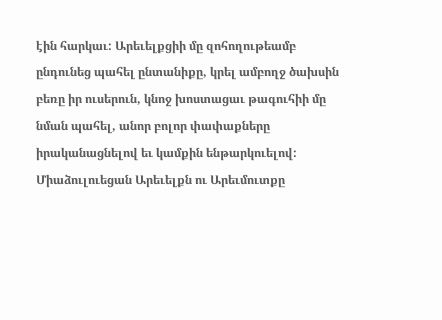էին հարկաւ: Արեւելքցիի մը զոհողութեամբ ընդունեց պահել ընտանիքը, կրել ամբողջ ծախսին բեռը իր ուսերուն, կնոջ խոստացաւ թագուհիի մը նման պահել, անոր բոլոր փափաքները իրականացնելով եւ կամքին ենթարկուելով: Միաձուլուեցան Արեւելքն ու Արեւմուտքը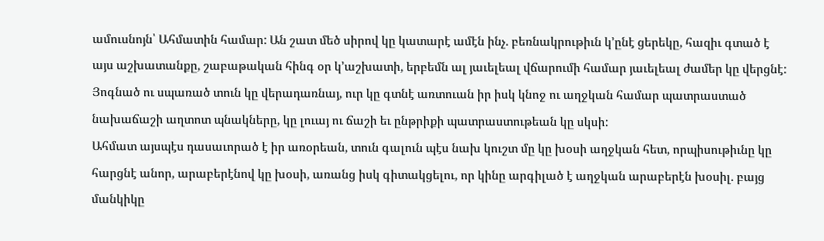ամուսնոյն՝ Ահմատին համար: Ան շատ մեծ սիրով կը կատարէ ամէն ինչ. բեռնակրութիւն կ՚ընէ ցերեկը, հազիւ գտած է այս աշխատանքը, շաբաթական հինգ օր կ՚աշխատի, երբեմն ալ յաւելեալ վճարումի համար յաւելեալ ժամեր կը վերցնէ: Յոգնած ու սպառած տուն կը վերադառնայ, ուր կը գտնէ առտուան իր իսկ կնոջ ու աղջկան համար պատրաստած նախաճաշի աղտոտ պնակները, կը լուայ ու ճաշի եւ ընթրիքի պատրաստութեան կը սկսի:
Ահմատ այսպէս դասաւորած է իր առօրեան, տուն գալուն պէս նախ կուշտ մը կը խօսի աղջկան հետ, որպիսութիւնը կը հարցնէ անոր, արաբերէնով կը խօսի, առանց իսկ գիտակցելու, որ կինը արգիլած է աղջկան արաբերէն խօսիլ. բայց մանկիկը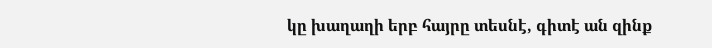կը խաղաղի երբ հայրը տեսնէ, գիտէ ան զինք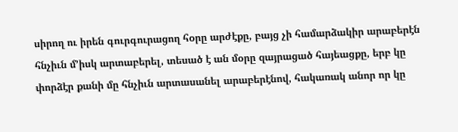սիրող ու իրեն գուրգուրացող հօրը արժէքը, բայց չի համարձակիր արաբերէն հնչիւն մ՚իսկ արտաբերել, տեսած է ան մօրը զայրացած հայեացքը, երբ կը փորձէր քանի մը հնչիւն արտասանել արաբերէնով, հակառակ անոր որ կը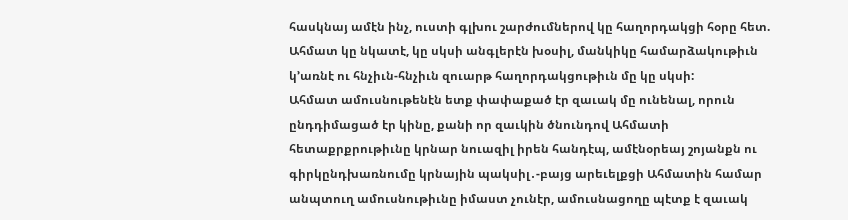հասկնայ ամէն ինչ, ուստի գլխու շարժումներով կը հաղորդակցի հօրը հետ. Ահմատ կը նկատէ, կը սկսի անգլերէն խօսիլ, մանկիկը համարձակութիւն կ՚առնէ ու հնչիւն-հնչիւն զուարթ հաղորդակցութիւն մը կը սկսի:
Ահմատ ամուսնութենէն ետք փափաքած էր զաւակ մը ունենալ, որուն ընդդիմացած էր կինը, քանի որ զաւկին ծնունդով Ահմատի հետաքրքրութիւնը կրնար նուազիլ իրեն հանդէպ, ամէնօրեայ շոյանքն ու գիրկընդխառնումը կրնային պակսիլ․-բայց արեւելքցի Ահմատին համար անպտուղ ամուսնութիւնը իմաստ չունէր, ամուսնացողը պէտք է զաւակ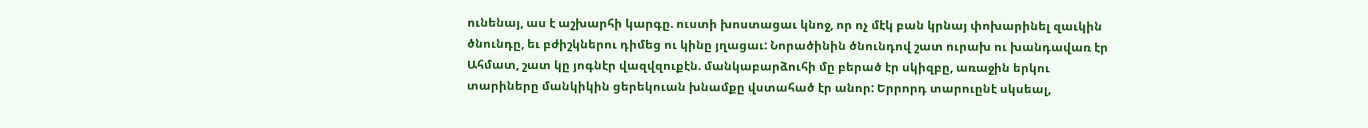ունենայ, աս է աշխարհի կարգը. ուստի խոստացաւ կնոջ, որ ոչ մէկ բան կրնայ փոխարինել զաւկին ծնունդը, եւ բժիշկներու դիմեց ու կինը յղացաւ: Նորածինին ծնունդով շատ ուրախ ու խանդավառ էր Ահմատ, շատ կը յոգնէր վազվզուքէն. մանկաբարձուհի մը բերած էր սկիզբը, առաջին երկու տարիները մանկիկին ցերեկուան խնամքը վստահած էր անոր: Երրորդ տարուընէ սկսեալ,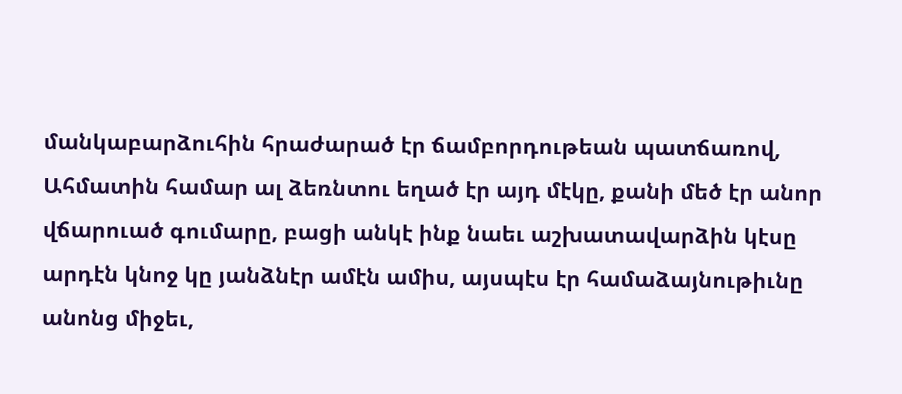մանկաբարձուհին հրաժարած էր ճամբորդութեան պատճառով, Ահմատին համար ալ ձեռնտու եղած էր այդ մէկը, քանի մեծ էր անոր վճարուած գումարը, բացի անկէ ինք նաեւ աշխատավարձին կէսը արդէն կնոջ կը յանձնէր ամէն ամիս, այսպէս էր համաձայնութիւնը անոնց միջեւ,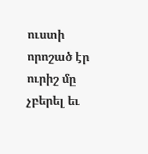ուստի որոշած էր ուրիշ մը չբերել եւ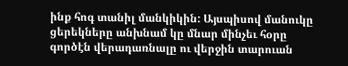ինք հոգ տանիլ մանկիկին: Այսպիսով մանուկը ցերեկները անխնամ կը մնար մինչեւ հօրը գործէն վերադառնալը ու վերջին տարուան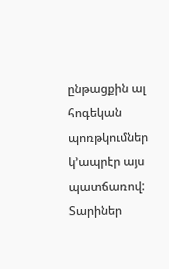ընթացքին ալ հոգեկան պոռթկումներ կ՚ապրէր այս պատճառով:
Տարիներ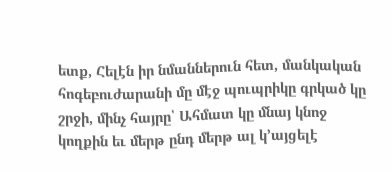ետք, Հելէն իր նմաններուն հետ, մանկական հոգեբուժարանի մը մէջ պուպրիկը գրկած կը շրջի, մինչ հայրը՝ Ահմատ կը մնայ կնոջ կողքին եւ մերթ ընդ մերթ ալ կ՚այցելէ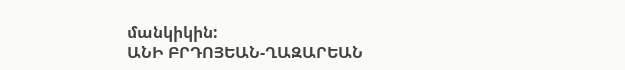մանկիկին:
ԱՆԻ ԲՐԴՈՅԵԱՆ-ՂԱԶԱՐԵԱՆ